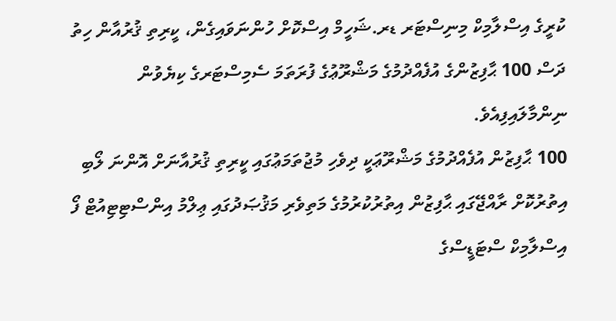ކުރީގެ އިސްލާމިކް މިނިސްޓަރ ޑރ.ޝަހީމް އިސްކޮށް ހުންނަވައިގެން، ކީރިތި ޤުރުއާން ހިތު ދަސް 100 ޙާފިޒުންގެ އުފެއްދުމުގެ މަޝްރޫޢުގެ ފުރަތަމަ ސެމިސްޓަރގެ ކިޔެވުން ނިންމާލައިފިއެވެ.
100 ޙާފިޒުން އުފެއްދުމުގެ މަޝްރޫޢަކީ ދިވެހި މުޖުތަމަޢުގައި ކީރިތި ޤުރުއާނަށް އޮންނަ ލޯބި އިތުރުކޮށް ރާއްޖޭގައި ޙާފިޒުން އިތުރުކުރުމުގެ މަތިވެރި މަޤުޞަދުގައި ޢިލްމު އިންސްޓިޓިއުޓް ފޯ އިސްލާމިކް ސްޓަޑީސްގެ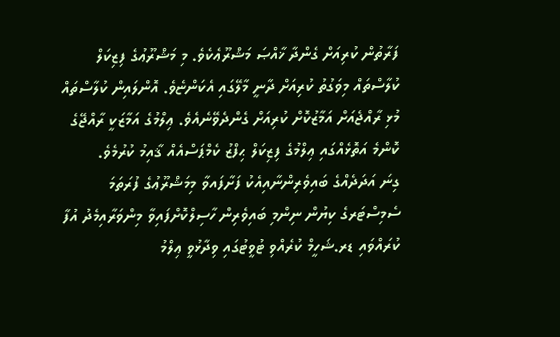ފަރާތުން ކުރިއަށް ގެންދާ ޚާއްޞަ މަޝްރޫޢެކެވެ. މި މަޝްރޫޢުގެ ފިޒިކަލް ކުލާސްތައް މިވަގުތު ކުރިއަށް ދާނީ މާލޭގައި އެކަންޏެވެ. އޮންލައިން ކުލާސްތައް މުޅި ރާއްޖެއަށް އަމާޒުކޮށް ކުރިއަށް ގެންދެވޭނެއެވެ. ޢިލްމުގެ އަމާޒަކީ ރާއްޖޭގެ ކޮންމެ އަތޮޅެއްގައި ޢިލްމުގެ ފިޒިކަލް ޙިފްޒު ކެމްޕަސްއެއް ޤާއިމު ކުރުމެވެ.
ގިނަ އަދަދެއްގެ ބައިވެރިންނާއިއެކު ފަށާފައވާ މިމަޝްރޫޢުގެ ފުރަތަމަ ސެމިސްޓަރގެ ކިޔުން ނިންމި ބައިވެރިން ހާސިލްކޮށްފައިވާ މިންވަރާއިމެދު އުފާ ކުރައްވައި ޑރ.ޝަހީމް ކުރެއްވި ޓުވީޓުގައި ވިދާޅުވީ ޢިލްމު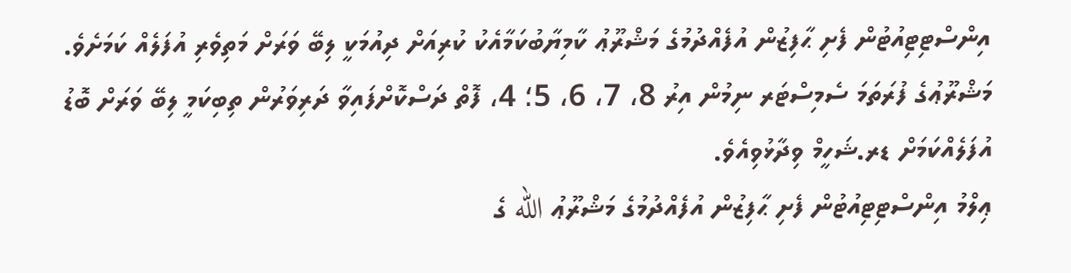އިންސްޓިޓިއުޓުން ފެށި ޙާފިޒުން އުފެއްދުމުގެ މަޝްރޫޢު ކާމިޔާބުކަމާއެކު ކުރިއަށް ދިއުމަކީ ލިބޭ ވަރަށް މަތިވެރި އުފަލެއް ކަމަށެވެ. މަޝްރޫޢުގެ ފުރަތަމަ ސެމިސްޓަރ ނިމުން އިރު 8، 7، 6، 5؛ 4، ފޮތް ދަސްކޮށްފައިވާ ދަރިވަރުން ތިބިކަމީ ލިބޭ ވަރަށް ބޮޑު އުފަލެއްކަމަށް ޑރ.ޝަހީމް ވިދާޅުވިއެވެ.
ޢިލްމު އިންސްޓިޓިއުޓުން ފެށި ޙާފިޒުން އުފެއްދުމުގެ މަޝްރޫޢު الله ގެ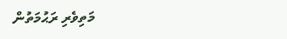މަތިވެރި ރަޙުމަތުން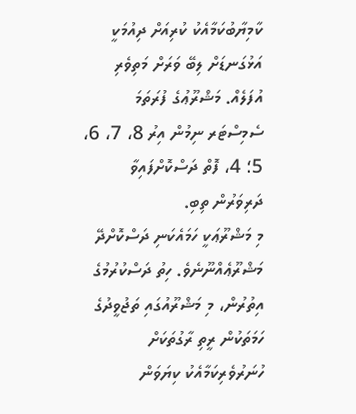ކާމިޔާބުކަމާއެކު ކުރިއަށް ދިއުމަކީ އަޅުގަނޑަށް ލިބޭ ވަރަށް މަތިވެރި އުފަލެއް. މަޝްރޫޢުގެ ފުރަތަމަ ސެމިސްޓަރ ނިމުން އިރު 8، 7، 6، 5؛ 4، ފޮތް ދަސްކޮށްފައިވާ ދަރިވަރުން ތިބި.
މި މަޝްރޫޢަކީ ހަމައެކަނި ދަސްކޮށްދޭ މަޝްރޫޢެއްނޫނެވެ. ހިތު ދަސްކުރުމުގެ އިތުރުން، މި މަޝްރޫއުގައި ތަޖުވީދުގެ ހަމަތަކުން ރީތި ރާގުތަކަށް ހުނަރުވެރިކަމާއެކު ކިޔަވަން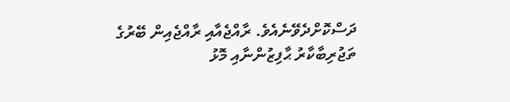ދަސްކޮށްދެވޭނެއެވެ. ރާއްޖެއާއި ރާއްޖެއިން ބޭރުގެ ތަޖުރިބާކާރު ޙާފިޒުންނާއި މޮޅު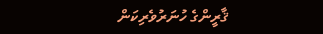ޤާރީންގެ ހުނަރުވެރިކަން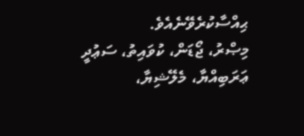ޙިއްސާކުރެވޭނެއެވެ.
މިޞްރު، ޖޯޑަން، ކުވައިތު، ސަޢުދީ ޢަރަބިއްޔާ، މެލޭޝިޔާ،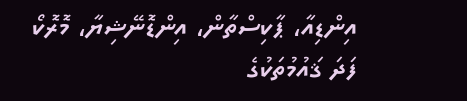އިންޑިއާ، ޕާކިސްތާން، އިންޑޮނޭޝިޔާ، މޮރޮކޯ ފަދަ ޤައުމުތަކުގެ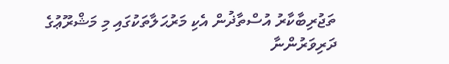ތަޖުރިބާކާރު އުސްތާޛުން އެކި މަރުޙަލާތަކުގައި މި މަޝްރޫޢުގެ ދަރިވަރުންނާ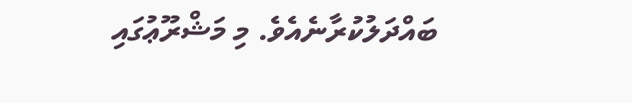ބައްދަލުކުރާނެއެވެ. މި މަޝްރޫޢުގައި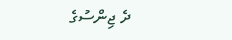ދެ ޖިންސުގެ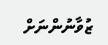ޒުވާނުންނަށް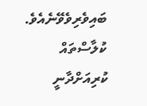ބައިވެރިވެވޭނެއެވެ. ކުލާސްތައް ކުރިއަށްދާނީ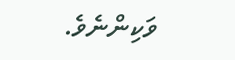ވަކިންނެވެ.